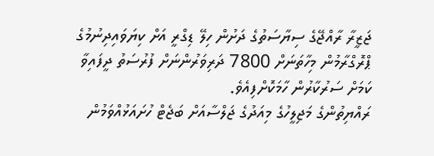ޖަޒީރާ ރާއްޖޭގެ ސިޔާސަތުގެ ދަށުން ހިލޭ ޑިގްރީ އަށް ކިޔަވައިދިނުމުގެ ޕްރޮގްރާމުން މިހާތަނަށް 7800 ދަރިވަރުންނަށް ފުރުސަތު ދީފައިވާ ކަމަށް ސަރުކާރުން ހާމަކޮށްފިއެވެ.
ރައްޔިތުންގެ މަޖިލީހުގެ މިއަދުގެ ޖަލްސާއަށް ބަޖެޓް ހުށައަޅުއްވަމުން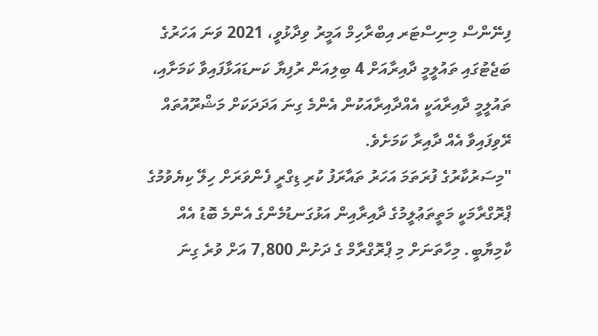ފިނޭންސް މިނިސްޓަރ އިބްރާހިމް އަމީރު ވިދާޅުވީ، 2021 ވަނަ އަހަރުގެ ބަޖެޓުގައި ތައުލީމީ ދާއިރާއަށް 4 ބިލިއަން ރުފިޔާ ކަނޑައަޅާފައިވާ ކަމަށާއި، ތައުލީމީ ދާއިރާއަކީ އެއްދާއިރާއަކުން އެންމެ ގިނަ އަދަދަކަށް މަޝްރޫއުތައް ރޭވިފައިވާ އެއް ދާއިރާ ކަމަށެވެ.
"މިސަރުކާރުގެ ފުރަތަމަ އަހަރު ތައާރަފު ކުރި ޑިގްރީ ފެންވަރަށް ހިލޭ ކިޔެވުމުގެ ޕްރޮގްރާމަކީ މަތީތަޢުލީމުގެ ދާއިރާއިން އަޅުގަނޑުމެންގެ އެންމެ ބޮޑު އެއް ކާމިޔާބީ. މިހާތަނަށް މި ޕްރޮގްރާމް ގެ ދަށުން 7,800 އަށް ވުރެ ގިނަ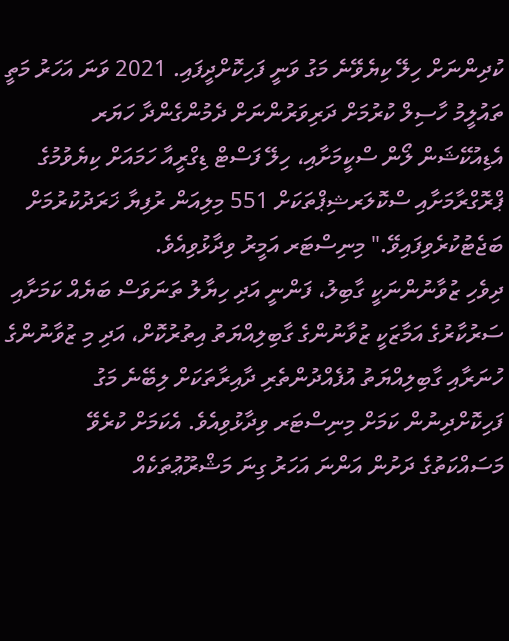ކުދިންނަށް ހިލޭ ކިޔެވޭނެ މަގު ވަނީ ފަހިކޮށްދީފައި. 2021 ވަނަ އަހަރު މަތީ ތައުލީމު ހާސިލް ކުރުމަށް ދަރިވަރުންނަށް ދެމުންގެންދާ ހަޔަރ އެޑިއުކޭޝަން ލޯން ސްކީމަށާއި، ހިލޭ ފަސްޓް ޑިގްރީއާ ހަމައަށް ކިޔެވުމުގެ ޕްރޮގްރާމަށާއި ސްކޮލަރޝިޕްތަކަށް 551 މިލިއަން ރުފިޔާ ޚަރަދުކުރުމަށް ބަޖެޓުކުރެވިފައިވޭ." މިނިސްޓަރ އަމީރު ވިދާޅުވިއެވެ.
ދިވެހި ޒުވާނުންނަކީ ގާބިލު، ފަންނީ އަދި ހިޔާލު ތަނަވަސް ބަޔެއް ކަމަށާއި ސަރުކާރުގެ އަމާޒަކީ ޒުވާނުންގެ ގާބިލިއްޔަތު އިތުރުކޮށް، އަދި މި ޒުވާނުންގެ ހުނަރާއި ގާބިލިއްޔަތު އުފެއްދުންތެރި ދާއިރާތަކަށް ލިބޭނެ މަގު ފަހިކޮށްދިނުން ކަމަށް މިނިސްޓަރ ވިދާޅުވިއެވެ. އެކަމަށް ކުރެވޭ މަސައްކަތުގެ ދަށުން އަންނަ އަހަރު ގިނަ މަޝްރޫޢުތަކެއް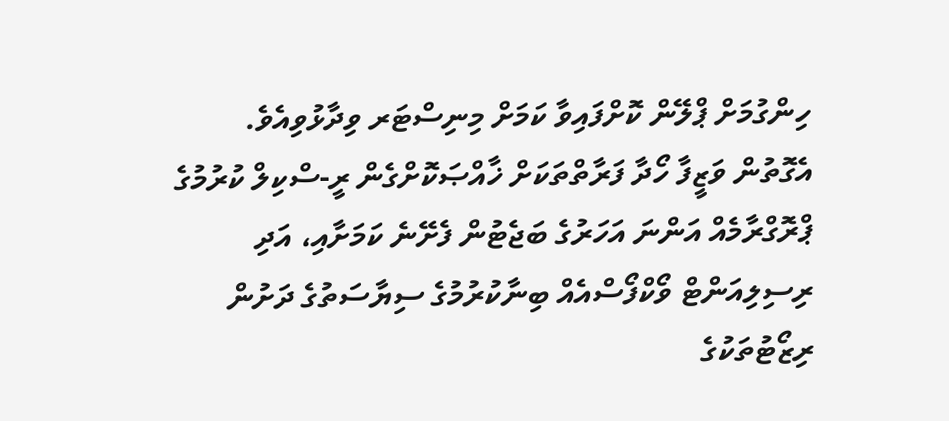ހިންގުމަށް ޕްލޭން ކޮށްފައިވާ ކަމަށް މިނިސްޓަރ ވިދާޅުވިއެވެ.
އެގޮތުން ވަޒީފާ ހޯދާ ފަރާތްތަކަށް ޚާއްޞަކޮށްގެން ރީ-ސްކިލް ކުރުމުގެ ޕްރޮގްރާމެއް އަންނަ އަހަރުގެ ބަޖެޓުން ފެށޭނެ ކަމަށާއި، އަދި ރިސިލިއަންޓް ވޯކްފޯސްއެއް ބިނާކުރުމުގެ ސިޔާސަތުގެ ދަށުން ރިޒޯޓުތަކުގެ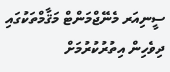ސީނިއަރ މެނޭޖްމަންޓް މަޤާމްތަކުގައި ދިވެހިން އިތުރުކުރުމަށް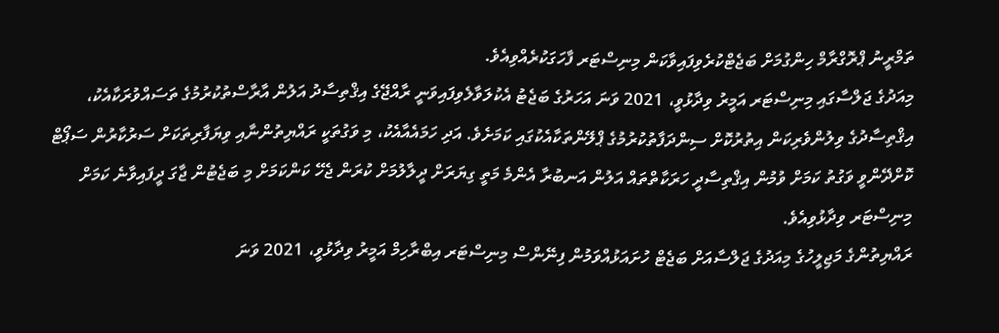ތަމްރީނު ޕްރޮގްރާމް ހިންގުމަށް ބަޖެޓްކުރެވިފައިވާކަން މިނިސްޓަރ ފާހަގަކުރެއްވިއެވެ.
މިއަދުގެ ޖަލްސާގައި މިނިސްޓަރ އަމީރު ވިދާޅުވީ، 2021 ވަނަ އަހަރުގެ ބަޖެޓު އެކުލަވާލެވިފައިވަނީ ރާއްޖޭގެ އިޤްތިސާދު އަލުން އާރާސްތުކުރުމުގެ ތަސައްވުރަކާއެކު، އިޤްތިސާދުގެ ވިލުންވެރިކަން އިތުރުކޮށް ސިންދަފާތުކުރުމުގެ ޕްލޭންތަކާއެކުގައި ކަމަށެވެ. އަދި ހަމައެއާއެކު، މި ވަގުތަކީ ރައްޔިތުންނާއި ވިޔަފާރިތަކަށް ސަރުކާރުން ސަޕޯޓް ކޮށްދޭންވީ ވަގުތު ކަމަށް ވުމުން އިޤްތިސާދީ ހަރަކާތްތައް އަލުން އަނބުރާ އެންމެ މަތީ ގިޔަރަށް ދީލާލުމަށް ކުރަން ޖެހޭ ކަންކަމަށް މި ބަޖެޓުން ޖާގަ ދީފައިވާނެ ކަމަށް މިނިސްޓަރ ވިދާޅުވިއެވެ.
ރައްޔިތުންގެ މަޖިލީހުގެ މިއަދުގެ ޖަލްސާއަށް ބަޖެޓް ހުށައަޅުއްވަމުން ފިނޭންސް މިނިސްޓަރ އިބްރާހިމް އަމީރު ވިދާޅުވީ، 2021 ވަނަ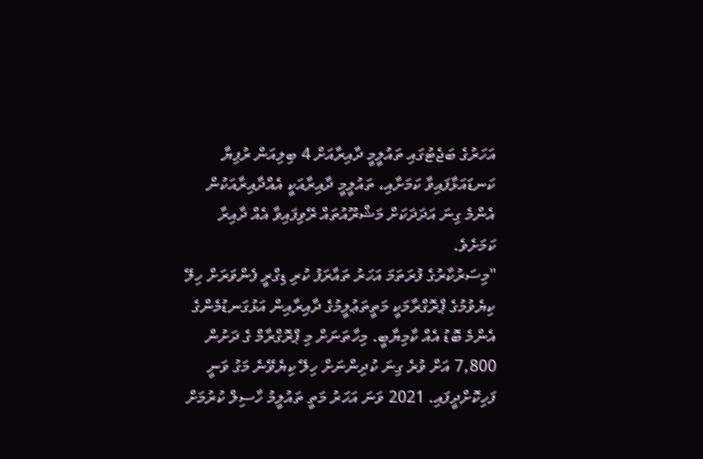އަހަރުގެ ބަޖެޓުގައި ތައުލީމީ ދާއިރާއަށް 4 ބިލިއަން ރުފިޔާ ކަނޑައަޅާފައިވާ ކަމަށާއި، ތައުލީމީ ދާއިރާއަކީ އެއްދާއިރާއަކުން އެންމެ ގިނަ އަދަދަކަށް މަޝްރޫއުތައް ރޭވިފައިވާ އެއް ދާއިރާ ކަމަށެވެ.
"މިސަރުކާރުގެ ފުރަތަމަ އަހަރު ތައާރަފު ކުރި ޑިގްރީ ފެންވަރަށް ހިލޭ ކިޔެވުމުގެ ޕްރޮގްރާމަކީ މަތީތަޢުލީމުގެ ދާއިރާއިން އަޅުގަނޑުމެންގެ އެންމެ ބޮޑު އެއް ކާމިޔާބީ. މިހާތަނަށް މި ޕްރޮގްރާމް ގެ ދަށުން 7,800 އަށް ވުރެ ގިނަ ކުދިންނަށް ހިލޭ ކިޔެވޭނެ މަގު ވަނީ ފަހިކޮށްދީފައި. 2021 ވަނަ އަހަރު މަތީ ތައުލީމު ހާސިލް ކުރުމަށް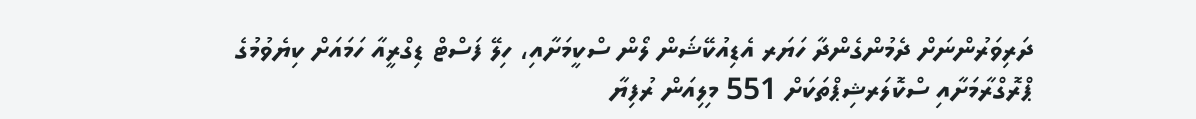ދަރިވަރުންނަށް ދެމުންގެންދާ ހަޔަރ އެޑިއުކޭޝަން ލޯން ސްކީމަށާއި، ހިލޭ ފަސްޓް ޑިގްރީއާ ހަމައަށް ކިޔެވުމުގެ ޕްރޮގްރާމަށާއި ސްކޮލަރޝިޕްތަކަށް 551 މިލިއަން ރުފިޔާ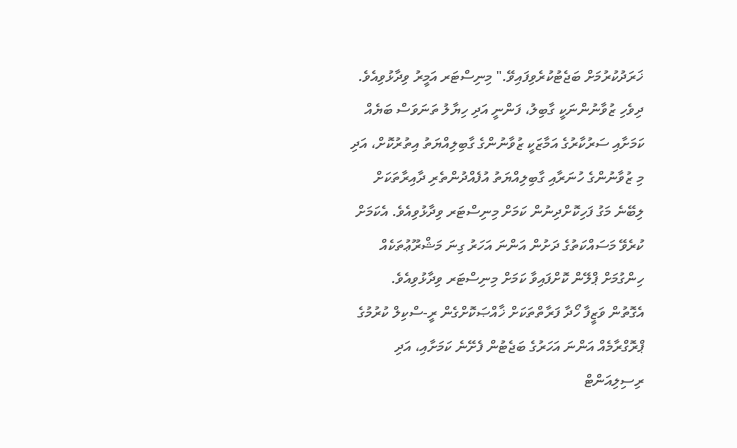ޚަރަދުކުރުމަށް ބަޖެޓުކުރެވިފައިވޭ." މިނިސްޓަރ އަމީރު ވިދާޅުވިއެވެ.
ދިވެހި ޒުވާނުންނަކީ ގާބިލު، ފަންނީ އަދި ހިޔާލު ތަނަވަސް ބަޔެއް ކަމަށާއި ސަރުކާރުގެ އަމާޒަކީ ޒުވާނުންގެ ގާބިލިއްޔަތު އިތުރުކޮށް، އަދި މި ޒުވާނުންގެ ހުނަރާއި ގާބިލިއްޔަތު އުފެއްދުންތެރި ދާއިރާތަކަށް ލިބޭނެ މަގު ފަހިކޮށްދިނުން ކަމަށް މިނިސްޓަރ ވިދާޅުވިއެވެ. އެކަމަށް ކުރެވޭ މަސައްކަތުގެ ދަށުން އަންނަ އަހަރު ގިނަ މަޝްރޫޢުތަކެއް ހިންގުމަށް ޕްލޭން ކޮށްފައިވާ ކަމަށް މިނިސްޓަރ ވިދާޅުވިއެވެ.
އެގޮތުން ވަޒީފާ ހޯދާ ފަރާތްތަކަށް ޚާއްޞަކޮށްގެން ރީ-ސްކިލް ކުރުމުގެ ޕްރޮގްރާމެއް އަންނަ އަހަރުގެ ބަޖެޓުން ފެށޭނެ ކަމަށާއި، އަދި ރިސިލިއަންޓް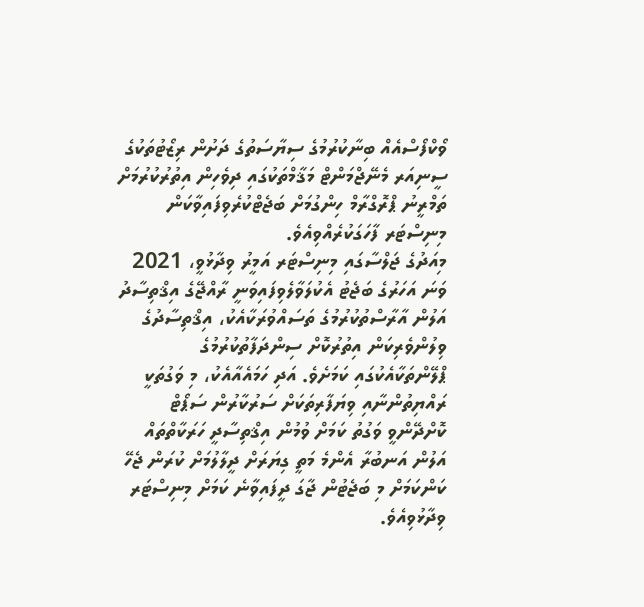ވޯކްފޯސްއެއް ބިނާކުރުމުގެ ސިޔާސަތުގެ ދަށުން ރިޒޯޓުތަކުގެ ސީނިއަރ މެނޭޖްމަންޓް މަޤާމްތަކުގައި ދިވެހިން އިތުރުކުރުމަށް ތަމްރީނު ޕްރޮގްރާމް ހިންގުމަށް ބަޖެޓްކުރެވިފައިވާކަން މިނިސްޓަރ ފާހަގަކުރެއްވިއެވެ.
މިއަދުގެ ޖަލްސާގައި މިނިސްޓަރ އަމީރު ވިދާޅުވީ، 2021 ވަނަ އަހަރުގެ ބަޖެޓު އެކުލަވާލެވިފައިވަނީ ރާއްޖޭގެ އިޤްތިސާދު އަލުން އާރާސްތުކުރުމުގެ ތަސައްވުރަކާއެކު، އިޤްތިސާދުގެ ވިލުންވެރިކަން އިތުރުކޮށް ސިންދަފާތުކުރުމުގެ ޕްލޭންތަކާއެކުގައި ކަމަށެވެ. އަދި ހަމައެއާއެކު، މި ވަގުތަކީ ރައްޔިތުންނާއި ވިޔަފާރިތަކަށް ސަރުކާރުން ސަޕޯޓް ކޮށްދޭންވީ ވަގުތު ކަމަށް ވުމުން އިޤްތިސާދީ ހަރަކާތްތައް އަލުން އަނބުރާ އެންމެ މަތީ ގިޔަރަށް ދީލާލުމަށް ކުރަން ޖެހޭ ކަންކަމަށް މި ބަޖެޓުން ޖާގަ ދީފައިވާނެ ކަމަށް މިނިސްޓަރ ވިދާޅުވިއެވެ.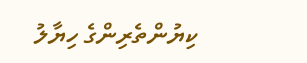ކިޔުންތެރިންގެ ހިޔާލު